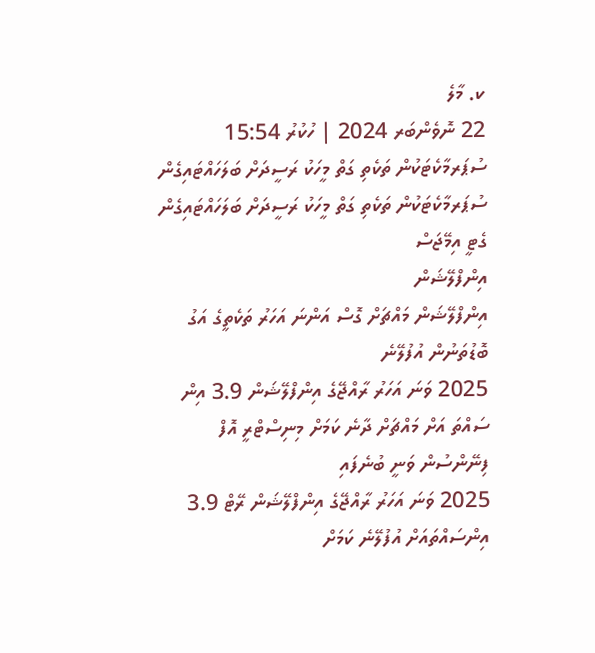ކ. މާލެ
22 ނޮވެންބަރ 2024 | ހުކުރު 15:54
ސުޕަރމާކެޓަކުން ތަކެތި ގަތް މީހަކު ރަސީދަށް ބަލަހައްޓައިގެން
ސުޕަރމާކެޓަކުން ތަކެތި ގަތް މީހަކު ރަސީދަށް ބަލަހައްޓައިގެން
ގެޓީ އިމޭޖަސް
އިންފްލޭޝަން
އިންފްލޭޝަން މައްޗަށް ގޮސް އަންނަ އަހަރު ތަކެތީގެ އަގު ބޮޑުތަނުން އުފުލޭނެ
2025 ވަނަ އަހަރު ރާއްޖޭގެ އިންފްލޭޝަން 3.9 އިން ސައްތަ އަށް މައްޗަށް ދާނެ ކަމަށް މިނިސްޓްރީ އޮފް ފިނޭންސުން ވަނީ ބުނެފައި
2025 ވަނަ އަހަރު ރާއްޖޭގެ އިންފްލޭޝަން ރޭޓް 3.9 އިންސައްތައަށް އުފުލޭނެ ކަމަށް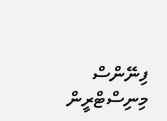ފިނޭންސް މިނިސްޓްރީން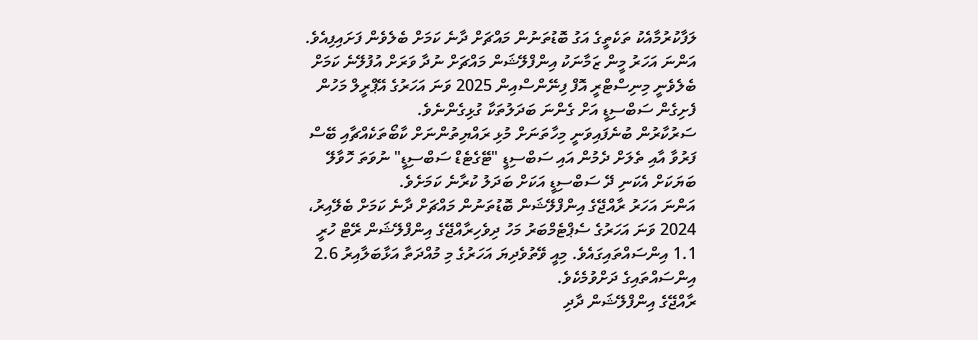ލަފާކުރުމާއެކު ތަކެތީގެ އަގު ބޮޑުތަނުން މައްޗަށް ދާނެ ކަމަށް ބެލެވެން ފަށައިފިއެވެ.
އަންނަ އަހަރު މީން ޒަމާނަކު އިންފްލޭޝަން މައްޗަށް ނުދާ ވަރަށް އުފުލޭނެ ކަމަށް ބެލެވެނީ މިނިސްޓްރީ އޮފް ފިނޭންސްއިން 2025 ވަނަ އަހަރުގެ އޭޕްރީލް މަހުން ފެށިގެން ސަބްސިޑީ އަށް ގެންނަ ބަދަލުތަކާ ގުޅިގެންނެވެ.
ސަރުކާރުން ބުނެފައިވަނީ މިހާތަނަށް މުޅި ރައްޔިތުންނަށް ކާބޯތަކެއްޗާއި ބޭސް ފަރުވާ އާއި ތެލަށް ދެމުން އައި ސަބްސިޑީ "ޓޭގެޓެޑް ސަބްސިޑީ" ނުވަތަ ހޮވާލޭ ބަޔަކަށް އެކަނި ދޭ ސަބްސިޑީ އަކަށް ބަދަލު ކުރާނެ ކަމަށެވެ.
އަންނަ އަހަރު ރާއްޖޭގެ އިންފްލޭޝަން ބޮޑުތަނުން މައްޗަށް ދާނެ ކަމަށް ބެލޭއިރު، 2024 ވަނަ އަހަރުގެ ސެޕްޓެމްބަރު މަހު ދިވެހިރާއްޖޭގެ އިންފްލޭޝަން ރޭޓް ހުރީ 1.1 އިންސައްތައިގައެވެ. މިއީ ވޭތުވެދިޔަ އަހަރުގެ މި މުއްދަތާ އަޅާބަލާއިރު 2.6 އިންސައްތައިގެ ދަށްވުމެކެވެ.
ރާއްޖޭގެ އިންފްލޭޝަން ދާދި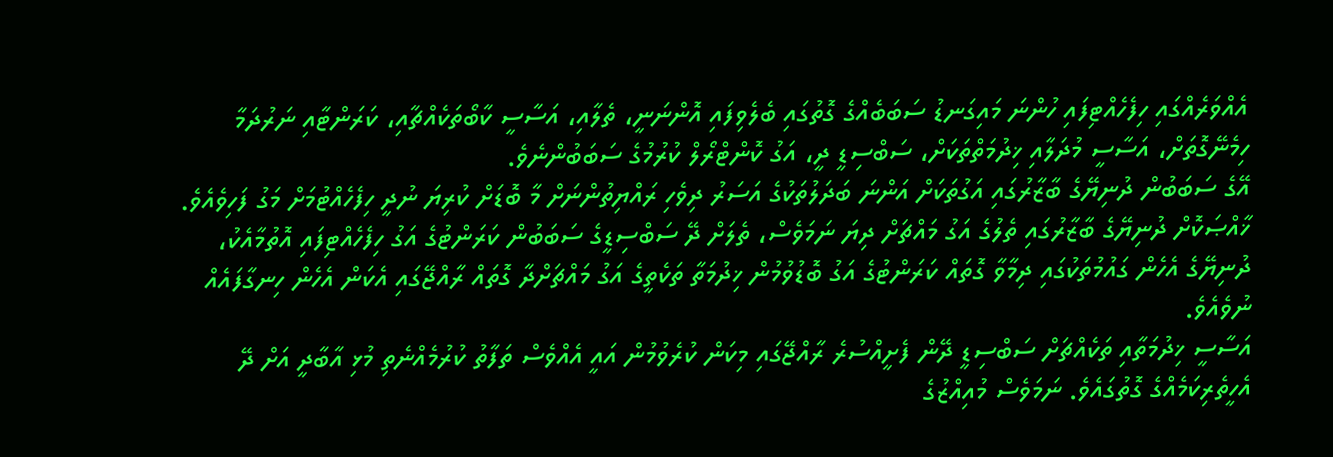އެއްވަރެއްގައި ހިފެހެއްޓިފައި ހުންނަ މައިގަނޑު ސަބަބެއްގެ ގޮތުގައި ބެލެވިފައި އޮންނަނީ، ތެލާއި، އަސާސީ ކާބޯތަކެއްޗާއި، ކަރަންޓާއި ނަރުދަމާ ހިމެނޭގޮތަށް، އަސާސީ މުދަލާއި ޚިދުމަތްތަކަށް، ސަބްސިޑީ ދީ، އަގު ކޮންޓްރޯލް ކުރުމުގެ ސަބަބުންނެވެ.
އޭގެ ސަބަބުން ދުނިޔޭގެ ބާޒާރުގައި އަގުތަކަށް އަންނަ ބަދަލުތަކުގެ އަސަރު ދިވެހި ރައްޔިތުންނަށް މާ ބޮޑަށް ކުރިޔަ ނުދީ ހިފެހެއްޓުމަށް މަގު ފަހިވެއެވެ. ޚާއްޞަކޮށް ދުނިޔޭގެ ބާޒާރުގައި ތެލުގެ އަގު މައްޗަށް ދިޔަ ނަމަވެސް، ތެލަށް ދޭ ސަބްސިޑީގެ ސަބަބުން ކަރަންޓުގެ އަގު ހިފެހެއްޓިފައި އޮތުމާއެކު، ދުނިޔޭގެ އެހެން ގައުމުތަކުގައި ދިމާވާ ގޮތައް ކަރަންޓުގެ އަގު ބޮޑުވުމުން ޚިދުމަތާ ތަކެތީގެ އަގު މައްޗަށްދާ ގޮތައް ރާއްޖޭގައި އެކަން އެހެން ހިނގާފައެއް ނުވެއެވެ.
އަސާސީ ޚިދުމަތާއި ތަކެއްޗަށް ސަބްސިޑީ ދޭން ފެށީއްސުރެ ރާއްޖޭގައި މިކަން ކުރެވުމުން އައީ އެއްވެސް ތަފާތު ކުރުމެއްނެތި މުޅި އާބާދީ އަށް ދޭ އެހީތެރިކަމެއްގެ ގޮތުގައެވެ. ނަމަވެސް މުއިއްޒުގެ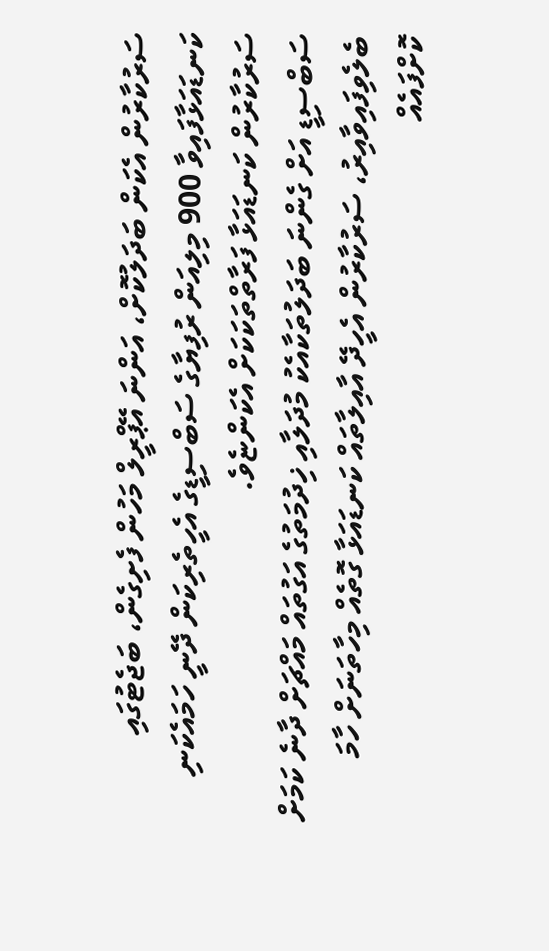ސަރުކާރުން އެކަން ބަދަލުކޮށް، އަންނަ އޭޕްރީލް މަހުން ފެށިގެން، ބަޖެޓުގައި ކަނޑައަޅާފައިވާ 900 މިލިއަން ރުފިޔާގެ ސަބްސިޑީގެ އެހީތެރިކަން ދޭނީ ހަމައެކަނި ސަރުކާރުން ކަނޑައަޅާ ފަރާތްތަކަކަށް އެކަންޏެވެ.
ސަބްސިޑީ އަށް ގެންނަ ބަދަލުތަކާއެކު މުދަލާއި ޚިދުމަތުގެ އަގުތައް މައްޗަށް ދާނެ ކަމަށް ބެލެވިފައިވާއިރު، ސަރުކާރުން އެހީދޭ އާއިލާތައް ކަނޑައަޅާ ގޮތެއް މިހާތަނަށް ހާމަ ކޮށްފައެއް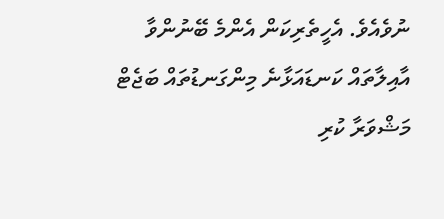ނުވެއެވެ. އެހީތެރިކަން އެންމެ ބޭނުންވާ އާއިލާތައް ކަނޑައަޅާނެ މިންގަނޑުތައް ބަޖެޓް މަޝްވަރާ ކުރި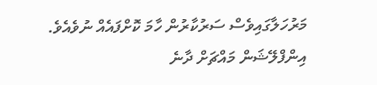މަރުހަލާގައިވެސް ސަރުކާރުން ހާމަ ކޮށްފައެއް ނުވެއެވެ.
އިންފްލޭޝަން މައްޗަށް ދާނެ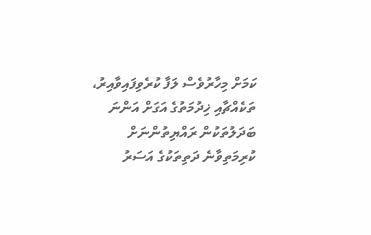ކަމަށް މިހާރުވެސް ލަފާ ކުރެވިފައިވާއިރު، ތަކެއްޗާއި ޚިދުމަތުގެ އަގަށް އަންނަ ބަދަލުތަކުން ރައްޔިތުންނަށް ކުރިމަތިވާނެ ދަތިތަކުގެ އަސަރު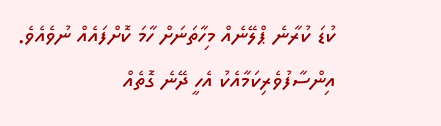ކުޑަ ކުރާނެ ޕްލޭނެއް މިހާތަނަށް ހާމަ ކޮށްފައެއް ނުވެއެވެ. އިންސާފުވެރިކަމާއެކު އެހީ ދޭނެ ގޮތެއް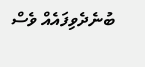ބުނެދެވިފައެއް ވެސް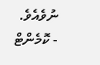ނުވެއެވެ.
- ކޮމެންޓް